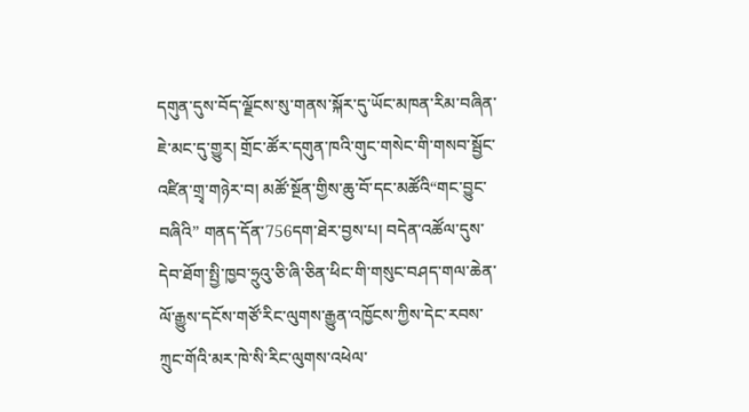དགུན་དུས་བོད་ལྗོངས་སུ་གནས་སྐོར་དུ་ཡོང་མཁན་རིམ་བཞིན་ཇེ་མང་དུ་གྱུར། གྲོང་ཚོར་དགུན་ཁའི་གུང་གསེང་གི་གསབ་སྦྱོང་འཛིན་གྲྭ་གཉེར་བ། མཚོ་སྔོན་གྱིས་ཆུ་བོ་དང་མཚོའི“གང་བྱུང་བཞིའི” གནད་དོན་756དག་ཐེར་བྱས་པ། བདེན་འཚོལ་དུས་དེབ་ཐོག་སྤྱི་ཁྱབ་ཧྲུའུ་ཅི་ཞི་ཅིན་ཕིང་གི་གསུང་བཤད་གལ་ཆེན་ལོ་རྒྱུས་དངོས་གཙོ་རིང་ལུགས་རྒྱུན་འཁྱོངས་ཀྱིས་དེང་རབས་ཀྲུང་གོའི་མར་ཁེ་སི་རིང་ལུགས་འཕེལ་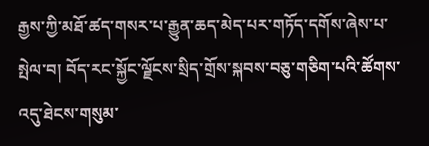རྒྱས་ཀྱི་མཐོ་ཚད་གསར་པ་རྒྱུན་ཆད་མེད་པར་གཏོད་དགོས་ཞེས་པ་སྤེལ་བ། བོད་རང་སྐྱོང་ལྗོངས་སྲིད་གྲོས་སྐབས་བཅུ་གཅིག་པའི་ཚོགས་འདུ་ཐེངས་གསུམ་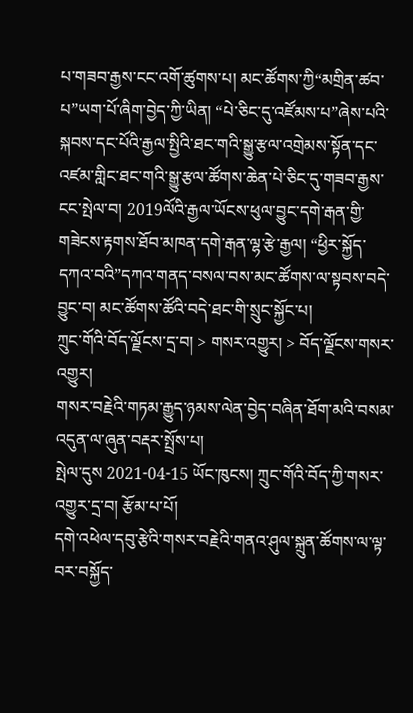པ་གཟབ་རྒྱས་ངང་འགོ་ཚུགས་པ། མང་ཚོགས་ཀྱི“མགྲིན་ཚབ་པ”ཡག་པོ་ཞིག་བྱེད་ཀྱི་ཡིན། “པེ་ཅིང་དུ་འཛོམས་པ”ཞེས་པའི་སྐབས་དང་པོའི་རྒྱལ་སྤྱིའི་ཐང་གའི་སྒྱུ་རྩལ་འགྲེམས་སྟོན་དང་འཛམ་གླིང་ཐང་གའི་སྒྱུ་རྩལ་ཚོགས་ཆེན་པེ་ཅིང་དུ་གཟབ་རྒྱས་ངང་སྤེལ་བ། 2019ལོའི་རྒྱལ་ཡོངས་ཕུལ་བྱུང་དགེ་རྒན་གྱི་གཟེངས་རྟགས་ཐོབ་མཁན་དགེ་རྒན་ལྷ་རྩེ་རྒྱལ། “ཕྱིར་སྐྱོད་དཀའ་བའི”དཀའ་གནད་བསལ་བས་མང་ཚོགས་ལ་སྟབས་བདེ་བྱུང་བ། མང་ཚོགས་ཚོའི་བདེ་ཐང་གི་སྲུང་སྐྱོང་པ།
ཀྲུང་གོའི་བོད་ལྗོངས་དྲ་བ། > གསར་འགྱུར། > བོད་ལྗོངས་གསར་འགྱུར།
གསར་བརྗེའི་གཏམ་རྒྱུད་ཉམས་ལེན་བྱེད་བཞིན་ཐོག་མའི་བསམ་འདུན་ལ་ཞུན་བརྡར་སྤྲོས་པ།
སྤེལ་དུས 2021-04-15 ཡོང་ཁུངས། ཀྲུང་གོའི་བོད་ཀྱི་གསར་འགྱུར་དྲ་བ། རྩོམ་པ་པོ།
དགེ་འཕེལ་དབུ་རྩེའི་གསར་བརྗེའི་གནའ་ཤུལ་སྐྲུན་ཚོགས་ལ་ལྟ་བར་བསྐྱོད་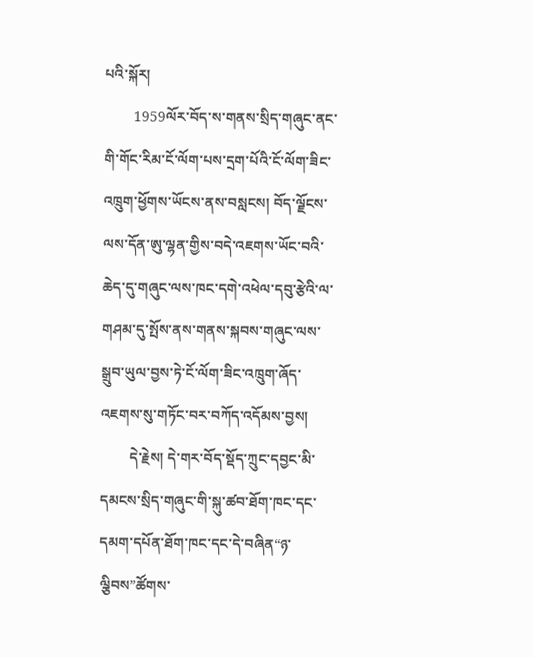པའི་སྐོར།
        1959ལོར་བོད་ས་གནས་སྲིད་གཞུང་ནང་གི་གོང་རིམ་ངོ་ལོག་པས་དྲག་པོའི་ངོ་ལོག་ཟིང་འཁྲུག་ཕྱོགས་ཡོངས་ནས་བསླངས། བོད་ལྗོངས་ལས་དོན་ཨུ་ལྷན་གྱིས་བདེ་འཇགས་ཡོང་བའི་ཆེད་དུ་གཞུང་ལས་ཁང་དགེ་འཕེལ་དབུ་རྩེའི་ལ་གཤམ་དུ་སྤོས་ནས་གནས་སྐབས་གཞུང་ལས་སྒྲུབ་ཡུལ་བྱས་ཏེ་ངོ་ལོག་ཟིང་འཁྲུག་ཞོད་འཇགས་སུ་གཏོང་བར་བཀོད་འདོམས་བྱས།
        དེ་རྗེས། དེ་གར་བོད་སྡོད་ཀྲུང་དབྱང་མི་དམངས་སྲིད་གཞུང་གི་སྐུ་ཚབ་ཐོག་ཁང་དང་དམག་དཔོན་ཐོག་ཁང་དང་དེ་བཞིན“ཉ་ལྕིབས”ཚོགས་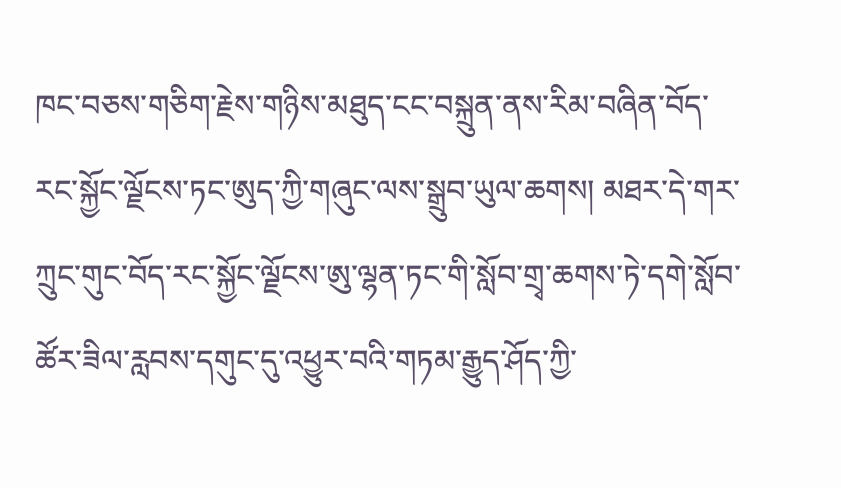ཁང་བཅས་གཅིག་རྗེས་གཉིས་མཐུད་ངང་བསྐྲུན་ནས་རིམ་བཞིན་བོད་རང་སྐྱོང་ལྗོངས་ཏང་ཨུད་ཀྱི་གཞུང་ལས་སྒྲུབ་ཡུལ་ཆགས། མཐར་དེ་གར་ཀྲུང་གུང་བོད་རང་སྐྱོང་ལྗོངས་ཨུ་ལྷན་ཏང་གི་སློབ་གྲྭ་ཆགས་ཏེ་དགེ་སློབ་ཚོར་ཟིལ་རླབས་དགུང་དུ་འཕྱུར་བའི་གཏམ་རྒྱུད་ཤོད་ཀྱི་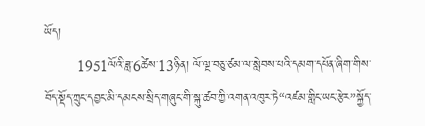ཡོད།
        1951ལོའི་ཟླ་6ཚེས་13ཉིན། ལོ་ལྔ་བཅུ་ཙམ་ལ་སླེབས་པའི་དམག་དཔོན་ཞིག་གིས་བོད་སྡོད་ཀྲུང་དབྱང་མི་དམངས་སྲིད་གཞུང་གི་སྐུ་ཚབ་ཀྱི་འགན་འཁུར་ཏེ“འཛམ་གླིང་ཡང་རྩེར”སྐྱོད་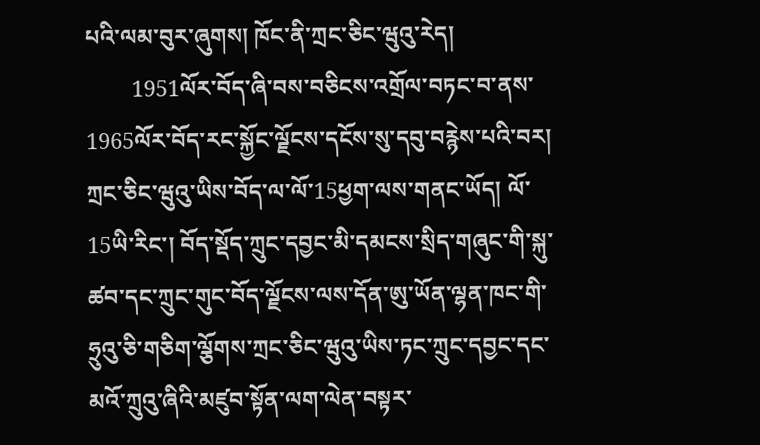པའི་ལམ་བུར་ཞུགས། ཁོང་ནི་ཀྲང་ཅིང་ཝུའུ་རེད།
        1951ལོར་བོད་ཞི་བས་བཅིངས་འགྲོལ་བཏང་བ་ནས་1965ལོར་བོད་རང་སྐྱོང་ལྗོངས་དངོས་སུ་དབུ་བརྙེས་པའི་བར། ཀྲང་ཅིང་ཝུའུ་ཡིས་བོད་ལ་ལོ་15ཕྱག་ལས་གནང་ཡོད། ལོ་15ཡི་རིང་། བོད་སྡོད་ཀྲུང་དབྱང་མི་དམངས་སྲིད་གཞུང་གི་སྐུ་ཚབ་དང་ཀྲུང་གུང་བོད་ལྗོངས་ལས་དོན་ཨུ་ཡོན་ལྷན་ཁང་གི་ཧྲུའུ་ཅི་གཅིག་ལྕོགས་ཀྲང་ཅིང་ཝུའུ་ཡིས་ཏང་ཀྲུང་དབྱང་དང་མའོ་ཀྲུའུ་ཞིའི་མཛུབ་སྟོན་ལག་ལེན་བསྟར་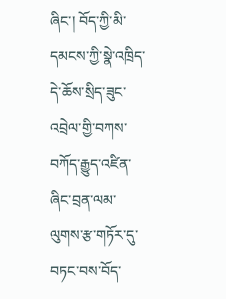ཞིང་། བོད་ཀྱི་མི་དམངས་ཀྱི་སྣེ་འཁྲིད་དེ་ཆོས་སྲིད་ཟུང་འབྲེལ་གྱི་བཀས་བཀོད་རྒྱུད་འཛིན་ཞིང་བྲན་ལམ་ལུགས་རྩ་གཏོར་དུ་བཏང་བས་བོད་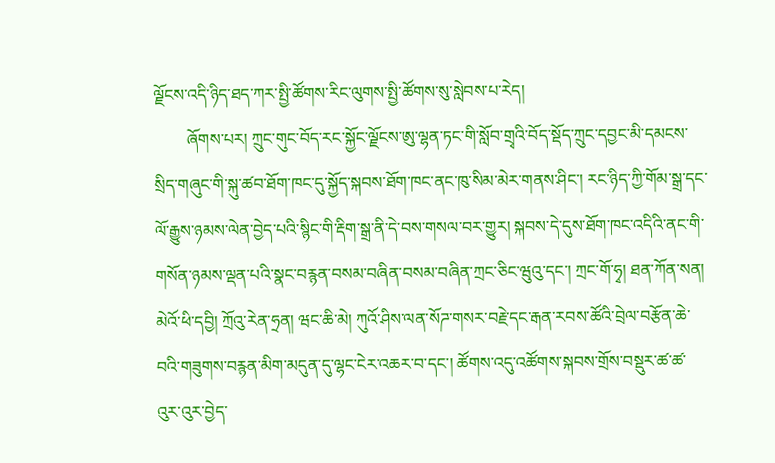ལྗོངས་འདི་ཉིད་ཐད་ཀར་སྤྱི་ཚོགས་རིང་ལུགས་སྤྱི་ཚོགས་སུ་སླེབས་པ་རེད།
        ཞོགས་པར། ཀྲུང་གུང་བོད་རང་སྐྱོང་ལྗོངས་ཨུ་ལྷན་ཏང་གི་སློབ་གྲྭའི་བོད་སྡོད་ཀྲུང་དབྱང་མི་དམངས་སྲིད་གཞུང་གི་སྐུ་ཚབ་ཐོག་ཁང་དུ་སྐྱོད་སྐབས་ཐོག་ཁང་ནང་ཁུ་སིམ་མེར་གནས་ཤིང་། རང་ཉིད་ཀྱི་གོམ་སྒྲ་དང་ལོ་རྒྱུས་ཉམས་ལེན་བྱེད་པའི་སྙིང་གི་རྡིག་སྒྲ་ནི་དེ་བས་གསལ་བར་གྱུར། སྐབས་དེ་དུས་ཐོག་ཁང་འདིའི་ནང་གི་གསོན་ཉམས་ལྡན་པའི་སྣང་བརྙན་བསམ་བཞིན་བསམ་བཞིན་ཀྲང་ཅིང་ཝུའུ་དང་། ཀྲང་གོ་ཧྭ། ཐན་ཀོན་སན། མེའོ་ཕི་དབྱི། ཀྲོའུ་རེན་ཧྲན། ཝང་ཆི་མེ། ཀུའོ་ཤིས་ལན་སོཌ་གསར་བརྗེ་དང་རྒན་རབས་ཚོའི་བྲེལ་བརྩོན་ཆེ་བའི་གཟུགས་བརྙན་མིག་མདུན་དུ་ལྷང་ངེར་འཆར་བ་དང་། ཚོགས་འདུ་འཚོགས་སྐབས་གྲོས་བསྡུར་ཚ་ཚ་འུར་འུར་བྱེད་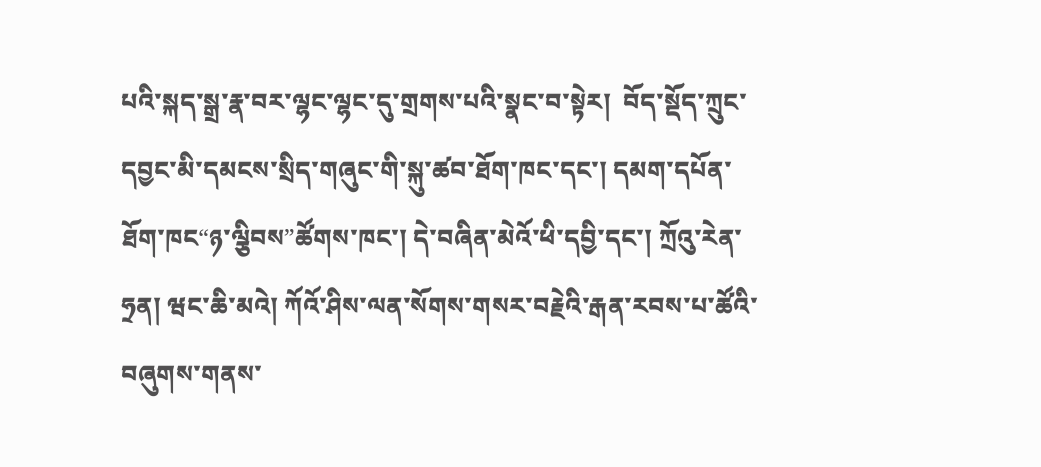པའི་སྐད་སྒྲ་རྣ་བར་ལྷང་ལྷང་དུ་གྲགས་པའི་སྣང་བ་སྟེར།  བོད་སྡོད་ཀྲུང་དབྱང་མི་དམངས་སྲིད་གཞུང་གི་སྐུ་ཚབ་ཐོག་ཁང་དང་། དམག་དཔོན་ཐོག་ཁང“ཉ་ལྕིབས”ཚོགས་ཁང་། དེ་བཞིན་མེའོ་ཕི་དབྱི་དང་། ཀྲོའུ་རེན་ཧྲན། ཝང་ཆི་མའེ། ཀོའོ་ཤིས་ལན་སོགས་གསར་བརྗེའི་རྒན་རབས་པ་ཚོའི་བཞུགས་གནས་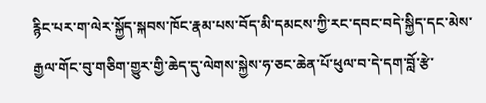རྙིང་པར་ག་ལེར་སྐྱོད་སྐབས་ཁོང་རྣམ་པས་བོད་མི་དམངས་ཀྱི་རང་དབང་བདེ་སྐྱིད་དང་མེས་རྒྱལ་གོང་བུ་གཅིག་གྱུར་གྱི་ཆེད་དུ་ལེགས་སྐྱེས་ཧ་ཅང་ཆེན་པོ་ཕུལ་བ་དེ་དག་བློ་རྩེ་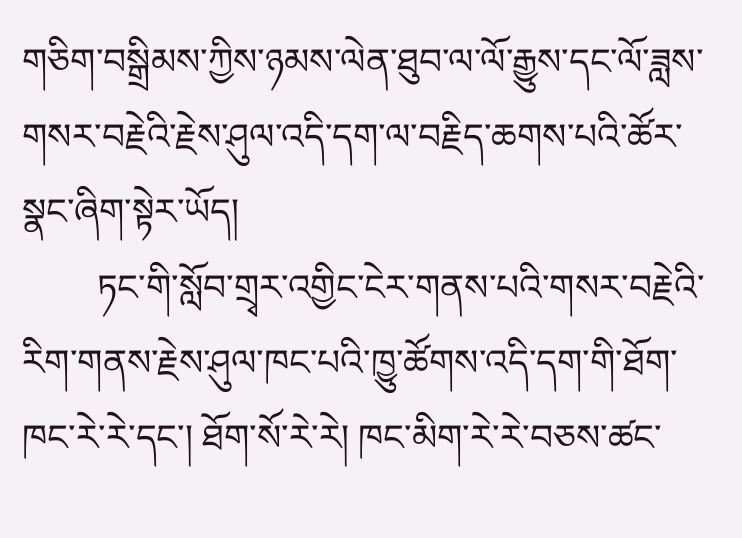གཅིག་བསྒྲིམས་ཀྱིས་ཉམས་ལེན་ཐུབ་ལ་ལོ་རྒྱུས་དང་ལོ་ཟླས་གསར་བརྗེའི་རྗེས་ཤུལ་འདི་དག་ལ་བརྗིད་ཆགས་པའི་ཚོར་སྣང་ཞིག་སྟེར་ཡོད།
        ཏང་གི་སློབ་གྲྭར་འགྱིང་ངེར་གནས་པའི་གསར་བརྗེའི་རིག་གནས་རྗེས་ཤུལ་ཁང་པའི་ཁྱུ་ཚོགས་འདི་དག་གི་ཐོག་ཁང་རེ་རེ་དང་། ཐོག་སོ་རེ་རེ། ཁང་མིག་རེ་རེ་བཅས་ཚང་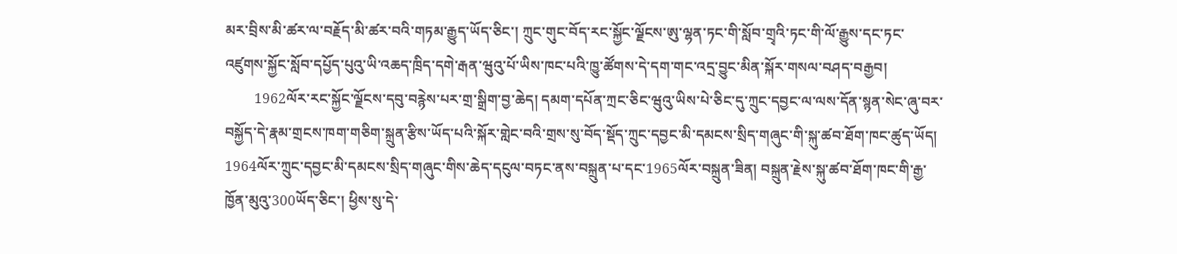མར་བྲིས་མི་ཚར་ལ་བརྗོད་མི་ཚར་བའི་གཏམ་རྒྱུད་ཡོད་ཅིང་། ཀྲུང་གུང་བོད་རང་སྐྱོང་ལྗོངས་ཨུ་ལྷན་ཏང་གི་སློབ་གྲྭའི་ཏང་གི་ལོ་རྒྱུས་དང་ཏང་འཛུགས་སྐྱོང་སློབ་དཔྱོད་པུའུ་ཡི་འཆད་ཁྲིད་དགེ་རྒན་ཝུའུ་པོ་ཡིས་ཁང་པའི་ཁྱུ་ཚོགས་དེ་དག་གང་འདྲ་བྱུང་མིན་སྐོར་གསལ་བཤད་བརྒྱབ།
        1962ལོར་རང་སྐྱོང་ལྗོངས་དབུ་བརྙེས་པར་གྲ་སྒྲིག་བྱ་ཆེད། དམག་དཔོན་ཀྲང་ཅིང་ཝུའུ་ཡིས་པེ་ཅིང་དུ་ཀྲུང་དབྱང་ལ་ལས་དོན་སྙན་སེང་ཞུ་བར་བསྐྱོད་དེ་རྣམ་གྲངས་ཁག་གཅིག་སྐྲུན་རྩིས་ཡོད་པའི་སྐོར་གླེང་བའི་གྲས་སུ་བོད་སྡོད་ཀྲུང་དབྱང་མི་དམངས་སྲིད་གཞུང་གི་སྐུ་ཚབ་ཐོག་ཁང་ཚུད་ཡོད། 1964ལོར་ཀྲུང་དབྱང་མི་དམངས་སྲིད་གཞུང་གིས་ཆེད་དངུལ་བཏང་ནས་བསྐྲུན་པ་དང་1965ལོར་བསྐྲུན་ཟིན། བསྐྲུན་རྗེས་སྐུ་ཚབ་ཐོག་ཁང་གི་རྒྱ་ཁྱོན་མུའུ་300ཡོད་ཅིང་། ཕྱིས་སུ་དེ་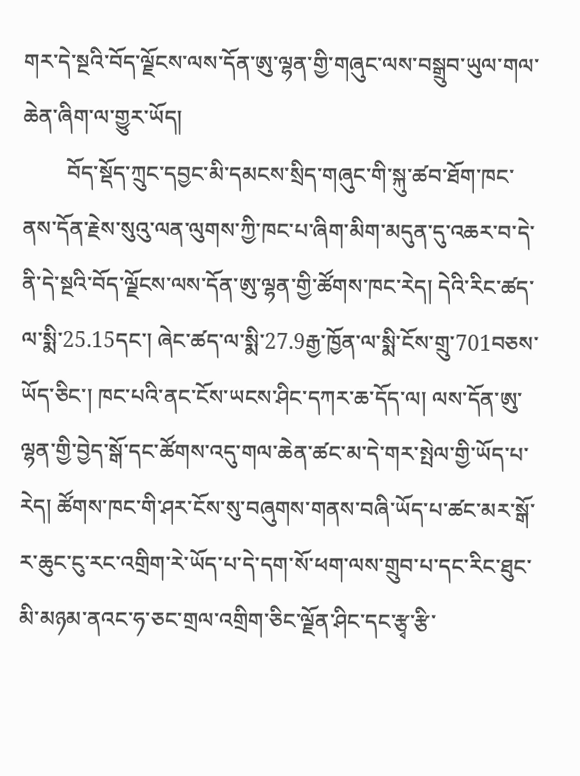གར་དེ་སྔའི་བོད་ལྗོངས་ལས་དོན་ཨུ་ལྷན་གྱི་གཞུང་ལས་བསྒྲུབ་ཡུལ་གལ་ཆེན་ཞིག་ལ་གྱུར་ཡོད།
        བོད་སྡོད་ཀྲུང་དབྱང་མི་དམངས་སྲིད་གཞུང་གི་སྐུ་ཚབ་ཐོག་ཁང་ནས་དོན་རྗེས་སུའུ་ལན་ལུགས་ཀྱི་ཁང་པ་ཞིག་མིག་མདུན་དུ་འཆར་བ་དེ་ནི་དེ་སྔའི་བོད་ལྗོངས་ལས་དོན་ཨུ་ལྷན་གྱི་ཚོགས་ཁང་རེད། དེའི་རིང་ཚད་ལ་སྨི་25.15དང་། ཞེང་ཚད་ལ་སྨི་27.9རྒྱ་ཁྱོན་ལ་སྨི་ངོས་གྲུ་701བཅས་ཡོད་ཅིང་། ཁང་པའི་ནང་ངོས་ཡངས་ཤིང་དཀར་ཆ་དོད་ལ། ལས་དོན་ཨུ་ལྷན་གྱི་བྱེད་སྒོ་དང་ཚོགས་འདུ་གལ་ཆེན་ཚང་མ་དེ་གར་སྤེལ་གྱི་ཡོད་པ་རེད། ཚོགས་ཁང་གི་ཤར་ངོས་སུ་བཞུགས་གནས་བཞི་ཡོད་པ་ཚང་མར་སྒོ་ར་ཆུང་ངུ་རང་འགྲིག་རེ་ཡོད་པ་དེ་དག་སོ་ཕག་ལས་གྲུབ་པ་དང་རིང་ཐུང་མི་མཉམ་ནའང་ཧ་ཅང་གྲལ་འགྲིག་ཅིང་ལྗོན་ཤིང་དང་རྩྭ་རྩི་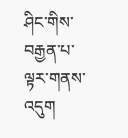ཤིང་གིས་བརྒྱན་པ་ལྟར་གནས་འདུག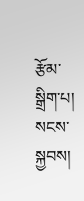རྩོམ་སྒྲིག་པ། སངས་སྐྱབས།